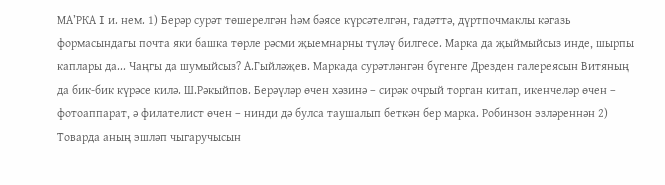МА’РКА I и. нем. 1) Берәр сурәт төшерелгән һәм бәясе күрсәтелгән, гадәттә, дүртпочмаклы кәгазь формасындагы почта яки башка төрле рәсми җыемнарны түләү билгесе. Марка да җыймыйсыз инде, шырпы каплары да... Чаңгы да шумыйсыз? А.Гыйләҗев. Маркада сурәтләнгән бүгенге Дрезден галереясын Витяның да бик-бик күрәсе килә. Ш.Рәкыйпов. Берәүләр өчен хәзинә – сирәк очрый торган китап, икенчеләр өчен – фотоаппарат, ә филателист өчен – нинди дә булса таушалып беткән бер марка. Робинзон эзләреннән 2) Товарда аның эшләп чыгаручысын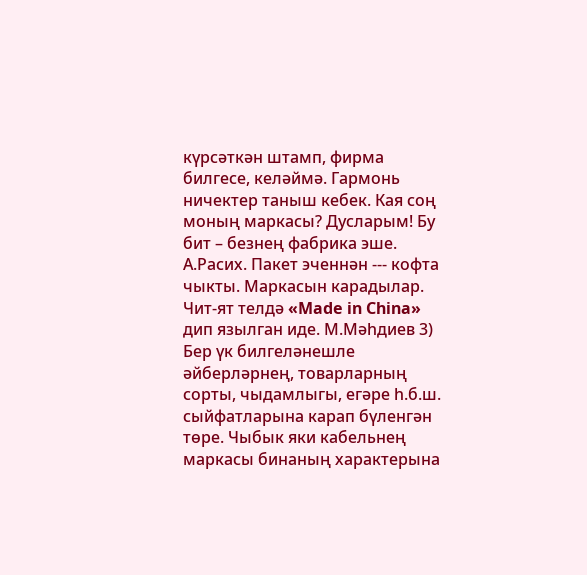күрсәткән штамп, фирма билгесе, келәймә. Гармонь ничектер таныш кебек. Кая соң моның маркасы? Дусларым! Бу бит – безнең фабрика эше. А.Расих. Пакет эченнән --- кофта чыкты. Маркасын карадылар. Чит-ят телдә «Made in China» дип язылган иде. М.Мәһдиев 3) Бер үк билгеләнешле әйберләрнең, товарларның сорты, чыдамлыгы, егәре һ.б.ш. сыйфатларына карап бүленгән төре. Чыбык яки кабельнең маркасы бинаның характерына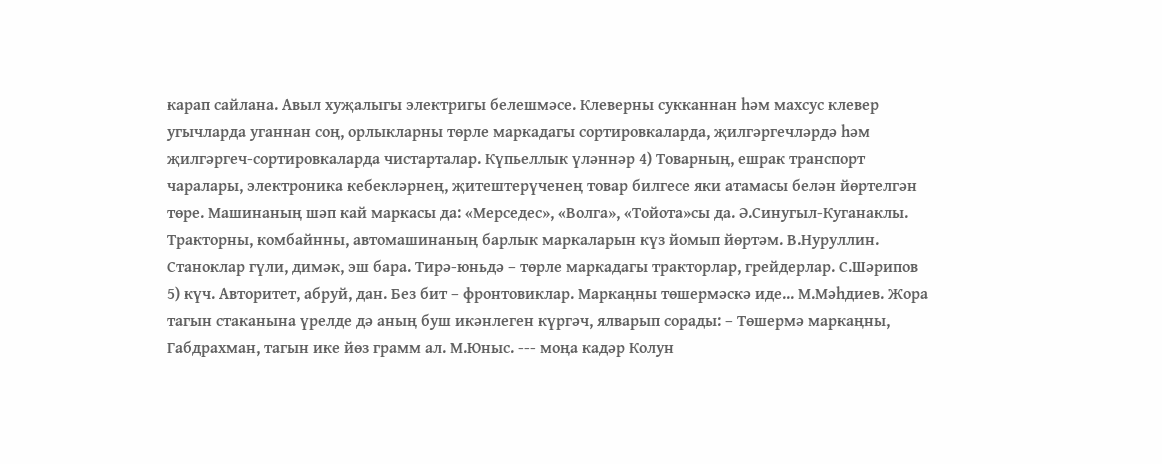карап сайлана. Авыл хуҗалыгы электригы белешмәсе. Клеверны сукканнан һәм махсус клевер угычларда уганнан соң, орлыкларны төрле маркадагы сортировкаларда, җилгәргечләрдә һәм җилгәргеч-сортировкаларда чистарталар. Күпьеллык үләннәр 4) Товарның, ешрак транспорт чаралары, электроника кебекләрнең, җитештерүченең товар билгесе яки атамасы белән йөртелгән төре. Машинаның шәп кай маркасы да: «Мерседес», «Волга», «Тойота»сы да. Ә.Синугыл-Куганаклы. Тракторны, комбайнны, автомашинаның барлык маркаларын күз йомып йөртәм. В.Нуруллин. Станоклар гүли, димәк, эш бара. Тирә-юньдә – төрле маркадагы тракторлар, грейдерлар. С.Шәрипов 5) күч. Авторитет, абруй, дан. Без бит – фронтовиклар. Маркаңны төшермәскә иде... М.Мәһдиев. Жора тагын стаканына үрелде дә аның буш икәнлеген күргәч, ялварып сорады: – Төшермә маркаңны, Габдрахман, тагын ике йөз грамм ал. М.Юныс. --- моңа кадәр Колун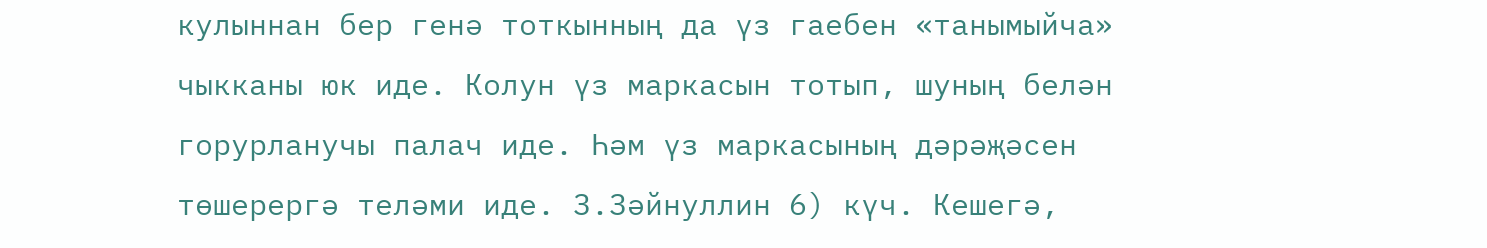кулыннан бер генә тоткынның да үз гаебен «танымыйча» чыкканы юк иде. Колун үз маркасын тотып, шуның белән горурланучы палач иде. Һәм үз маркасының дәрәҗәсен төшерергә теләми иде. З.Зәйнуллин 6) күч. Кешегә,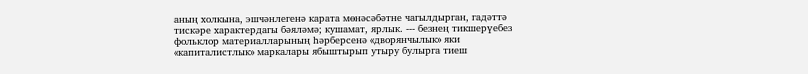аның холкына, эшчәнлегенә карата мөнәсәбәтне чагылдырган, гадәттә тискәре характердагы бәяләмә; кушамат, ярлык. --- безнең тикшерүебез фольклор материалларының һәрберсенә «дворянчылык» яки «капиталистлык» маркалары ябыштырып утыру булырга тиеш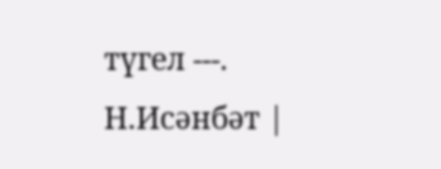түгел ---. Н.Исәнбәт |